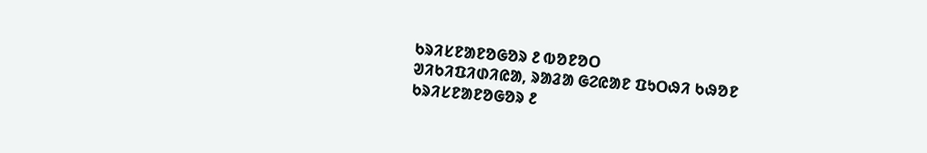ᱠᱨᱤᱥᱱᱟᱱᱚᱜᱚᱨ ᱒ ᱵᱚᱱᱚᱛ
ᱣᱤᱠᱤᱯᱤᱰᱤᱭᱟ, ᱨᱟᱲᱟ ᱜᱮᱭᱟᱱ ᱯᱩᱛᱷᱤ ᱠᱷᱚᱱ
ᱠᱨᱤᱥᱱᱟᱱᱚᱜᱚᱨ ᱒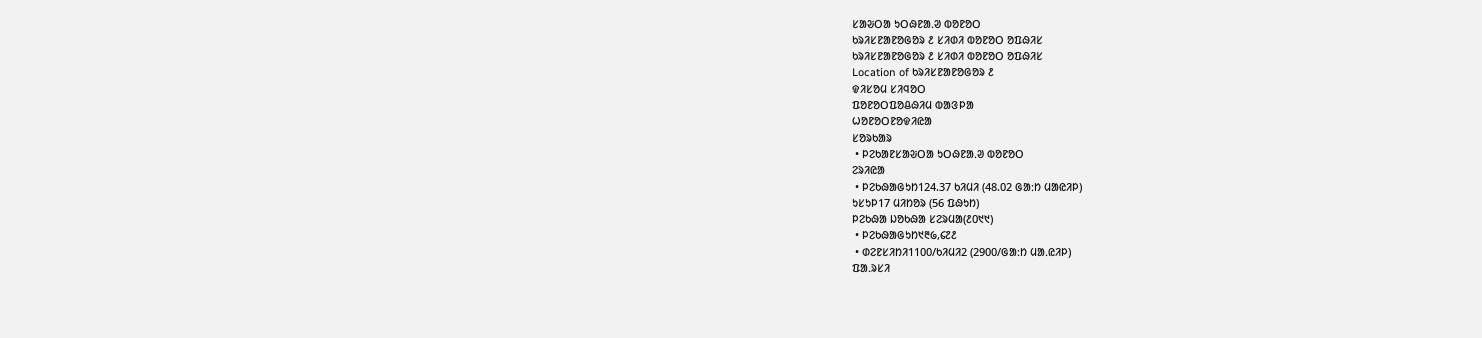ᱥᱟᱶᱛᱟ ᱩᱛᱷᱱᱟᱹᱣ ᱵᱚᱱᱚᱛ
ᱠᱨᱤᱥᱱᱟᱱᱚᱜᱚᱨ ᱒ ᱥᱤᱰᱤ ᱵᱚᱱᱚᱛ ᱚᱯᱷᱤᱥ
ᱠᱨᱤᱥᱱᱟᱱᱚᱜᱚᱨ ᱒ ᱥᱤᱰᱤ ᱵᱚᱱᱚᱛ ᱚᱯᱷᱤᱥ
Location of ᱠᱨᱤᱥᱱᱟᱱᱚᱜᱚᱨ ᱒
ᱫᱤᱥᱚᱢ ᱥᱤᱧᱚᱛ
ᱯᱚᱱᱚᱛᱯᱚᱪᱷᱤᱢ ᱵᱟᱝᱞᱟ
ᱦᱚᱱᱚᱛᱱᱚᱫᱤᱭᱟ
ᱥᱚᱨᱠᱟᱨ
 • ᱞᱮᱠᱟᱱᱥᱟᱶᱛᱟ ᱩᱛᱷᱱᱟᱹᱣ ᱵᱚᱱᱚᱛ
ᱮᱨᱤᱭᱟ
 • ᱞᱮᱠᱷᱟᱜᱩᱴ124.37 ᱠᱤᱢᱤ (48.02 ᱜᱟᱺᱴ ᱢᱟᱭᱤᱞ)
ᱩᱥᱩᱞ17 ᱢᱤᱴᱚᱨ (56 ᱯᱷᱩᱴ)
ᱞᱮᱠᱷᱟ ᱡᱚᱠᱷᱟ ᱥᱮᱨᱢᱟ(᱒᱐᱑᱑)
 • ᱞᱮᱠᱷᱟᱜᱩᱴ᱑᱓᱙,᱔᱗᱒
 • ᱰᱮᱱᱥᱤᱴᱤ1100/ᱠᱤᱢᱤ2 (2900/ᱜᱟᱺᱴ ᱢᱟᱹᱭᱤᱞ)
ᱯᱟᱹᱨᱥᱤ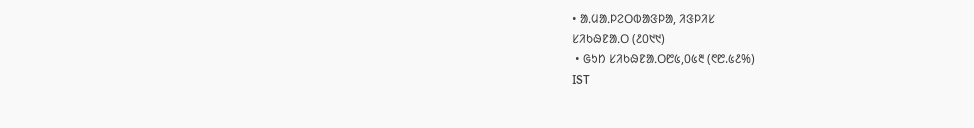• ᱟᱹᱢᱟᱹᱞᱮᱛᱵᱟᱝᱞᱟ, ᱤᱝᱞᱤᱥ
ᱥᱤᱠᱷᱱᱟᱹᱛ (᱒᱐᱑᱑)
 • ᱜᱩᱴ ᱥᱤᱠᱷᱱᱟᱹᱛ᱘᱕,᱐᱕᱓ (᱖᱘.᱕᱒%)
IST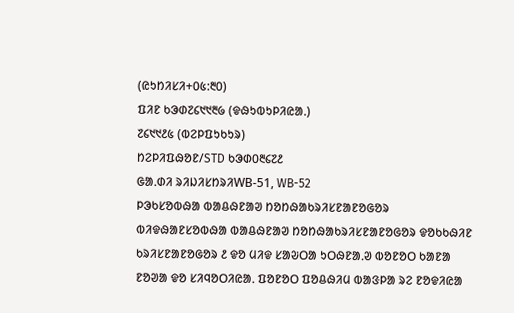(ᱭᱩᱴᱤᱥᱤ+᱐᱕:᱓᱐)
ᱯᱤᱱ ᱠᱳᱰ᱗᱔᱑᱑᱓᱙ (ᱫᱷᱩᱵᱩᱞᱤᱭᱟᱹ)
᱗᱔᱑᱑᱒᱕ (ᱵᱮᱞᱯᱩᱠᱩᱨ)
ᱴᱮᱞᱤᱯᱷᱚᱱ/STD ᱠᱳᱰ᱐᱓᱔᱗᱒
ᱜᱟᱹᱰᱤ ᱨᱤᱡᱤᱥᱴᱨᱤWB-51, WB-52
ᱞᱳᱠᱥᱚᱵᱷᱟ ᱵᱟᱪᱷᱱᱟᱣ ᱴᱚᱴᱷᱟᱠᱨᱤᱥᱱᱟᱱᱚᱜᱚᱨ
ᱵᱤᱫᱷᱟᱱᱥᱚᱵᱷᱟ ᱵᱟᱪᱷᱱᱟᱣ ᱴᱚᱴᱷᱟᱠᱨᱤᱥᱱᱟᱱᱚᱜᱚᱨ ᱫᱚᱠᱠᱷᱤᱱ
ᱠᱨᱤᱥᱱᱟᱱᱚᱜᱚᱨ ᱒ ᱫᱚ ᱢᱤᱫ ᱥᱟᱶᱛᱟ ᱩᱛᱷᱱᱟᱹᱣ ᱵᱚᱱᱚᱛ ᱠᱟᱱᱟ ᱱᱚᱣᱟ ᱫᱚ ᱥᱤᱧᱚᱛᱤᱭᱟᱹ ᱯᱚᱱᱚᱛ ᱯᱚᱪᱷᱤᱢ ᱵᱟᱝᱞᱟ ᱨᱮ ᱱᱚᱫᱤᱭᱟ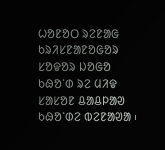ᱦᱚᱱᱚᱛ ᱨᱮᱱᱟᱜ ᱠᱨᱤᱥᱱᱟᱱᱚᱜᱚᱨ ᱥᱚᱫᱚᱨ ᱡᱚᱜᱚ ᱠᱷᱚᱸᱰ ᱨᱮ ᱢᱤᱫ ᱥᱟᱥᱚᱱ ᱪᱟᱪᱞᱟᱣ ᱠᱷᱚᱸᱰᱮ ᱵᱮᱱᱟᱣᱟ ᱾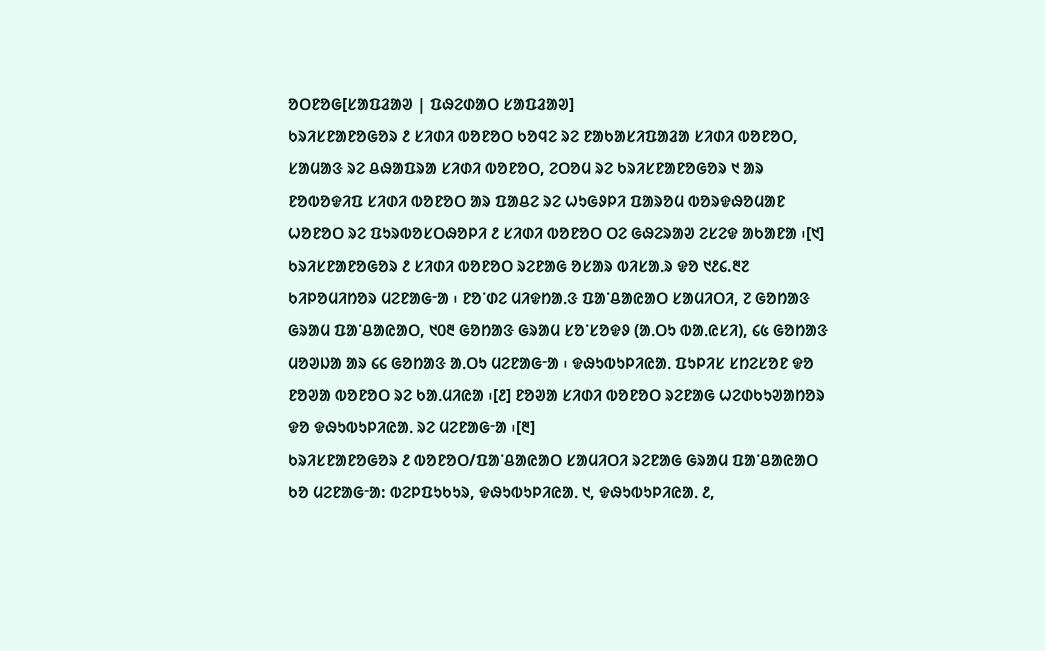ᱚᱛᱱᱚᱜ[ᱥᱟᱯᱲᱟᱣ | ᱯᱷᱮᱰᱟᱛ ᱥᱟᱯᱲᱟᱣ]
ᱠᱨᱤᱥᱱᱟᱱᱚᱜᱚᱨ ᱒ ᱥᱤᱰᱤ ᱵᱚᱱᱚᱛ ᱠᱚᱧᱮ ᱨᱮ ᱱᱟᱠᱟᱥᱤᱯᱟᱲᱟ ᱥᱤᱰᱤ ᱵᱚᱱᱚᱛ, ᱥᱟᱢᱟᱝ ᱨᱮ ᱪᱷᱟᱯᱨᱟ ᱥᱤᱰᱤ ᱵᱚᱱᱚᱛ, ᱮᱛᱚᱢ ᱨᱮ ᱠᱨᱤᱥᱱᱟᱱᱚᱜᱚᱨ ᱑ ᱟᱨ ᱱᱚᱵᱚᱫᱤᱯ ᱥᱤᱰᱤ ᱵᱚᱱᱚᱛ ᱟᱨ ᱯᱟᱪᱮ ᱨᱮ ᱦᱩᱜᱽᱞᱤ ᱯᱟᱨᱚᱢ ᱵᱚᱨᱫᱷᱚᱢᱟᱱ ᱦᱚᱱᱚᱛ ᱨᱮ ᱯᱩᱨᱵᱚᱥᱛᱷᱚᱞᱤ ᱒ ᱥᱤᱰᱤ ᱵᱚᱱᱚᱛ ᱛᱮ ᱜᱷᱮᱨᱟᱣ ᱮᱥᱮᱫ ᱟᱠᱟᱱᱟ ᱾[᱑]
ᱠᱨᱤᱥᱱᱟᱱᱚᱜᱚᱨ ᱒ ᱥᱤᱰᱤ ᱵᱚᱱᱚᱛ ᱨᱮᱱᱟᱜ ᱚᱥᱟᱨ ᱵᱤᱥᱟᱹᱨ ᱫᱚ ᱑᱒᱔.᱓᱗ ᱠᱤᱞᱚᱢᱤᱴᱚᱨ ᱢᱮᱱᱟᱜᱼᱟ ᱾ ᱱᱚᱸᱰᱮ ᱢᱤᱫᱴᱟᱹᱝ ᱯᱟᱸᱪᱟᱭᱟᱛ ᱥᱟᱢᱤᱛᱤ, ᱗ ᱜᱚᱴᱟᱝ ᱜᱨᱟᱢ ᱯᱟᱸᱪᱟᱭᱟᱛ, ᱑᱐᱓ ᱜᱚᱴᱟᱝ ᱜᱨᱟᱢ ᱥᱚᱸᱥᱚᱫᱽ (ᱟᱹᱛᱩ ᱵᱟᱹᱭᱥᱤ), ᱔᱕ ᱜᱚᱴᱟᱝ ᱢᱚᱣᱡᱟ ᱟᱨ ᱔᱔ ᱜᱚᱴᱟᱝ ᱟᱹᱛᱩ ᱢᱮᱱᱟᱜᱼᱟ ᱾ ᱫᱷᱩᱵᱩᱞᱤᱭᱟᱹ ᱯᱩᱞᱤᱥ ᱥᱴᱮᱥᱚᱱ ᱫᱚ ᱱᱚᱣᱟ ᱵᱚᱱᱚᱛ ᱨᱮ ᱠᱟᱹᱢᱤᱭᱟ ᱾[᱒] ᱱᱚᱣᱟ ᱥᱤᱰᱤ ᱵᱚᱱᱚᱛ ᱨᱮᱱᱟᱜ ᱦᱮᱰᱠᱩᱣᱟᱴᱚᱨ ᱫᱚ ᱫᱷᱩᱵᱩᱞᱤᱭᱟᱹ ᱨᱮ ᱢᱮᱱᱟᱜᱼᱟ ᱾[᱓]
ᱠᱨᱤᱥᱱᱟᱱᱚᱜᱚᱨ ᱒ ᱵᱚᱱᱚᱛ/ᱯᱟᱸᱪᱟᱭᱟᱛ ᱥᱟᱢᱤᱛᱤ ᱨᱮᱱᱟᱜ ᱜᱨᱟᱢ ᱯᱟᱸᱪᱟᱭᱟᱛ ᱠᱚ ᱢᱮᱱᱟᱜᱼᱟ: ᱵᱮᱞᱯᱩᱠᱩᱨ, ᱫᱷᱩᱵᱩᱞᱤᱭᱟᱹ ᱑, ᱫᱷᱩᱵᱩᱞᱤᱭᱟᱹ ᱒,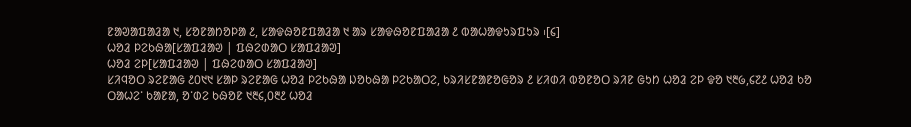ᱱᱟᱣᱟᱯᱟᱲᱟ ᱑, ᱥᱚᱱᱟᱴᱚᱞᱟ ᱒, ᱥᱟᱫᱷᱚᱱᱯᱟᱲᱟ ᱑ ᱟᱨ ᱥᱟᱫᱷᱚᱱᱯᱟᱲᱟ ᱒ ᱵᱟᱦᱟᱫᱩᱨᱯᱩᱨ ᱾[᱔]
ᱦᱚᱲ ᱞᱮᱠᱷᱟ[ᱥᱟᱯᱲᱟᱣ | ᱯᱷᱮᱰᱟᱛ ᱥᱟᱯᱲᱟᱣ]
ᱦᱚᱲ ᱮᱞ[ᱥᱟᱯᱲᱟᱣ | ᱯᱷᱮᱰᱟᱛ ᱥᱟᱯᱲᱟᱣ]
ᱥᱤᱧᱚᱛ ᱨᱮᱱᱟᱜ ᱒᱐᱑᱑ ᱥᱟᱞ ᱨᱮᱱᱟᱜ ᱦᱚᱲ ᱞᱮᱠᱷᱟ ᱡᱚᱠᱷᱟ ᱞᱮᱠᱟᱛᱮ, ᱠᱨᱤᱥᱱᱟᱱᱚᱜᱚᱨ ᱒ ᱥᱤᱰᱤ ᱵᱚᱱᱚᱛ ᱨᱤᱱ ᱜᱩᱴ ᱦᱚᱲ ᱮᱞ ᱫᱚ ᱑᱓᱙,᱔᱗᱒ ᱦᱚᱲ ᱠᱚ ᱛᱟᱦᱮᱸ ᱠᱟᱱᱟ, ᱚᱸᱰᱮ ᱠᱷᱚᱱ ᱑᱓᱔,᱐᱓᱒ ᱦᱚᱲ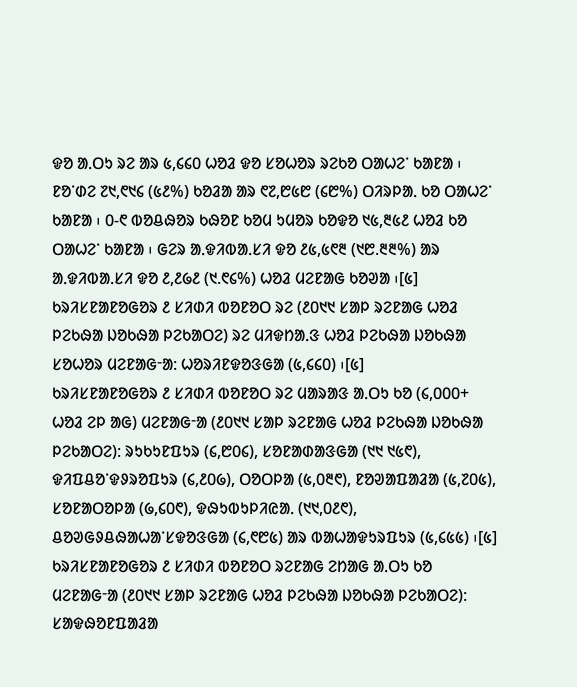ᱫᱚ ᱟᱹᱛᱩ ᱨᱮ ᱟᱨ ᱕,᱔᱔᱐ ᱦᱚᱲ ᱫᱚ ᱥᱚᱦᱚᱨ ᱨᱮᱠᱚ ᱛᱟᱦᱮᱸ ᱠᱟᱱᱟ ᱾ ᱱᱚᱸᱰᱮ ᱗᱑,᱖᱑᱔ (᱕᱒%) ᱠᱚᱲᱟ ᱟᱨ ᱖᱗,᱘᱕᱘ (᱔᱘%) ᱛᱤᱨᱞᱟᱹ ᱠᱚ ᱛᱟᱦᱮᱸ ᱠᱟᱱᱟ ᱾ ᱐-᱖ ᱵᱚᱪᱷᱚᱨ ᱠᱷᱚᱱ ᱠᱚᱢ ᱩᱢᱚᱨ ᱠᱚᱫᱚ ᱑᱕,᱓᱕᱒ ᱦᱚᱲ ᱠᱚ ᱛᱟᱦᱮᱸ ᱠᱟᱱᱟ ᱾ ᱜᱮᱨ ᱟᱹᱫᱤᱵᱟᱹᱥᱤ ᱫᱚ ᱒᱕,᱕᱖᱓ (᱑᱘.᱓᱓%) ᱟᱨ ᱟᱹᱫᱤᱵᱟᱹᱥᱤ ᱫᱚ ᱒,᱒᱙᱒ (᱑.᱖᱔%) ᱦᱚᱲ ᱢᱮᱱᱟᱜ ᱠᱚᱣᱟ ᱾[᱕]
ᱠᱨᱤᱥᱱᱟᱱᱚᱜᱚᱨ ᱒ ᱥᱤᱰᱤ ᱵᱚᱱᱚᱛ ᱨᱮ (᱒᱐᱑᱑ ᱥᱟᱞ ᱨᱮᱱᱟᱜ ᱦᱚᱲ ᱞᱮᱠᱷᱟ ᱡᱚᱠᱷᱟ ᱞᱮᱠᱟᱛᱮ) ᱨᱮ ᱢᱤᱫᱴᱟᱹᱝ ᱦᱚᱲ ᱞᱮᱠᱷᱟ ᱡᱚᱠᱷᱟ ᱥᱚᱦᱚᱨ ᱢᱮᱱᱟᱜᱼᱟ: ᱦᱚᱨᱤᱱᱫᱚᱝᱜᱟ (᱕,᱔᱔᱐) ᱾[᱕]
ᱠᱨᱤᱥᱱᱟᱱᱚᱜᱚᱨ ᱒ ᱥᱤᱰᱤ ᱵᱚᱱᱚᱛ ᱨᱮ ᱢᱟᱨᱟᱝ ᱟᱹᱛᱩ ᱠᱚ (᱔,᱐᱐᱐+ ᱦᱚᱲ ᱮᱞ ᱟᱜ) ᱢᱮᱱᱟᱜᱼᱟ (᱒᱐᱑᱑ ᱥᱟᱞ ᱨᱮᱱᱟᱜ ᱦᱚᱲ ᱞᱮᱠᱷᱟ ᱡᱚᱠᱷᱟ ᱞᱮᱠᱟᱛᱮ): ᱨᱩᱠᱩᱱᱯᱩᱨ (᱔,᱘᱐᱔), ᱥᱚᱱᱟᱰᱟᱝᱜᱟ (᱑᱑ ᱑᱕᱖), ᱫᱤᱯᱪᱚᱸᱫᱽᱨᱚᱯᱩᱨ (᱔,᱒᱐᱙), ᱛᱚᱛᱞᱟ (᱕,᱐᱓᱖), ᱱᱚᱣᱟᱯᱟᱲᱟ (᱕,᱗᱐᱕), ᱥᱚᱱᱟᱛᱚᱞᱟ (᱙,᱔᱐᱖), ᱫᱷᱩᱵᱩᱞᱤᱭᱟᱹ (᱑᱑,᱐᱒᱖), ᱪᱚᱣᱜᱽᱪᱷᱟᱦᱟᱸᱥᱫᱚᱝᱜᱟ (᱔,᱖᱘᱕) ᱟᱨ ᱵᱟᱦᱟᱫᱩᱨᱯᱩᱨ (᱕,᱔᱕᱕) ᱾[᱕]
ᱠᱨᱤᱥᱱᱟᱱᱚᱜᱚᱨ ᱒ ᱥᱤᱰᱤ ᱵᱚᱱᱚᱛ ᱨᱮᱱᱟᱜ ᱮᱴᱟᱜ ᱟᱹᱛᱩ ᱠᱚ ᱢᱮᱱᱟᱜᱼᱟ (᱒᱐᱑᱑ ᱥᱟᱞ ᱨᱮᱱᱟᱜ ᱦᱚᱲ ᱞᱮᱠᱷᱟ ᱡᱚᱠᱷᱟ ᱞᱮᱠᱟᱛᱮ): ᱥᱟᱫᱷᱚᱱᱯᱟᱲᱟ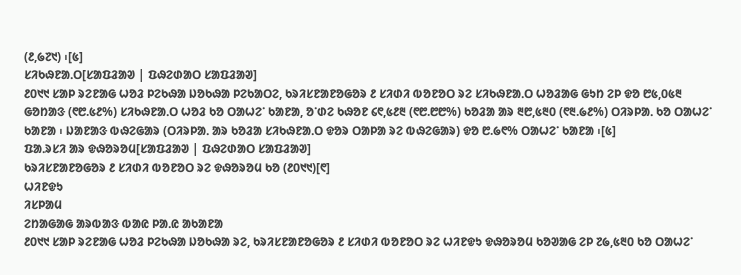(᱒,᱙᱗᱑) ᱾[᱕]
ᱥᱤᱠᱷᱱᱟᱹᱛ[ᱥᱟᱯᱲᱟᱣ | ᱯᱷᱮᱰᱟᱛ ᱥᱟᱯᱲᱟᱣ]
᱒᱐᱑᱑ ᱥᱟᱞ ᱨᱮᱱᱟᱜ ᱦᱚᱲ ᱞᱮᱠᱷᱟ ᱡᱚᱠᱷᱟ ᱞᱮᱠᱟᱛᱮ, ᱠᱨᱤᱥᱱᱟᱱᱚᱜᱚᱨ ᱒ ᱥᱤᱰᱤ ᱵᱚᱱᱚᱛ ᱨᱮ ᱥᱤᱠᱷᱱᱟᱹᱛ ᱦᱚᱲᱟᱜ ᱜᱩᱴ ᱮᱞ ᱫᱚ ᱘᱕,᱐᱕᱓ ᱜᱚᱴᱟᱝ (᱖᱘.᱕᱒%) ᱥᱤᱠᱷᱱᱟᱹᱛ ᱦᱚᱲ ᱠᱚ ᱛᱟᱦᱮᱸ ᱠᱟᱱᱟ, ᱚᱸᱰᱮ ᱠᱷᱚᱱ ᱔᱖,᱕᱒᱓ (᱖᱘.᱘᱘%) ᱠᱚᱲᱟ ᱟᱨ ᱓᱘,᱕᱓᱐ (᱖᱓.᱙᱒%) ᱛᱤᱨᱞᱟᱹ ᱠᱚ ᱛᱟᱦᱮᱸ ᱠᱟᱱᱟ ᱾ ᱡᱟᱱᱟᱝ ᱵᱷᱮᱜᱟᱨ (ᱛᱤᱨᱞᱟᱹ ᱟᱨ ᱠᱚᱲᱟ ᱥᱤᱠᱷᱱᱟᱹᱛ ᱫᱚᱨ ᱛᱟᱞᱟ ᱨᱮ ᱵᱷᱮᱜᱟᱨ) ᱫᱚ ᱘.᱙᱖% ᱛᱟᱦᱮᱸ ᱠᱟᱱᱟ ᱾[᱕]
ᱯᱟᱹᱨᱥᱤ ᱟᱨ ᱫᱷᱚᱨᱚᱢ[ᱥᱟᱯᱲᱟᱣ | ᱯᱷᱮᱰᱟᱛ ᱥᱟᱯᱲᱟᱣ]
ᱠᱨᱤᱥᱱᱟᱱᱚᱜᱚᱨ ᱒ ᱥᱤᱰᱤ ᱵᱚᱱᱚᱛ ᱨᱮ ᱫᱷᱚᱨᱚᱢ ᱠᱚ (᱒᱐᱑᱑)[᱖]
ᱦᱤᱱᱫᱩ
ᱤᱥᱞᱟᱢ
ᱮᱴᱟᱜᱟᱜ ᱟᱨᱵᱟᱝ ᱵᱟᱭ ᱞᱟᱹᱭ ᱟᱠᱟᱱᱟ
᱒᱐᱑᱑ ᱥᱟᱞ ᱨᱮᱱᱟᱜ ᱦᱚᱲ ᱞᱮᱠᱷᱟ ᱡᱚᱠᱷᱟ ᱨᱮ, ᱠᱨᱤᱥᱱᱟᱱᱚᱜᱚᱨ ᱒ ᱥᱤᱰᱤ ᱵᱚᱱᱚᱛ ᱨᱮ ᱦᱤᱱᱫᱩ ᱫᱷᱚᱨᱚᱢ ᱠᱚᱣᱟᱜ ᱮᱞ ᱗᱙,᱕᱓᱐ ᱠᱚ ᱛᱟᱦᱮᱸ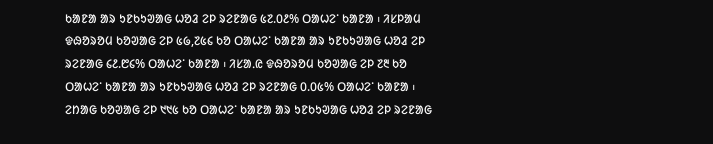ᱠᱟᱱᱟ ᱟᱨ ᱩᱱᱠᱩᱣᱟᱜ ᱦᱚᱲ ᱮᱞ ᱨᱮᱱᱟᱜ ᱕᱗.᱐᱒% ᱛᱟᱦᱮᱸ ᱠᱟᱱᱟ ᱾ ᱤᱥᱞᱟᱢ ᱫᱷᱚᱨᱚᱢ ᱠᱚᱣᱟᱜ ᱮᱞ ᱕᱙,᱗᱕᱔ ᱠᱚ ᱛᱟᱦᱮᱸ ᱠᱟᱱᱟ ᱟᱨ ᱩᱱᱠᱩᱣᱟᱜ ᱦᱚᱲ ᱮᱞ ᱨᱮᱱᱟᱜ ᱔᱒.᱘᱔% ᱛᱟᱦᱮᱸ ᱠᱟᱱᱟ ᱾ ᱤᱥᱟᱹᱭ ᱫᱷᱚᱨᱚᱢ ᱠᱚᱣᱟᱜ ᱮᱞ ᱗᱓ ᱠᱚ ᱛᱟᱦᱮᱸ ᱠᱟᱱᱟ ᱟᱨ ᱩᱱᱠᱩᱣᱟᱜ ᱦᱚᱲ ᱮᱞ ᱨᱮᱱᱟᱜ ᱐.᱐᱕% ᱛᱟᱦᱮᱸ ᱠᱟᱱᱟ ᱾ ᱮᱴᱟᱜ ᱠᱚᱣᱟᱜ ᱮᱞ ᱑᱑᱕ ᱠᱚ ᱛᱟᱦᱮᱸ ᱠᱟᱱᱟ ᱟᱨ ᱩᱱᱠᱩᱣᱟᱜ ᱦᱚᱲ ᱮᱞ ᱨᱮᱱᱟᱜ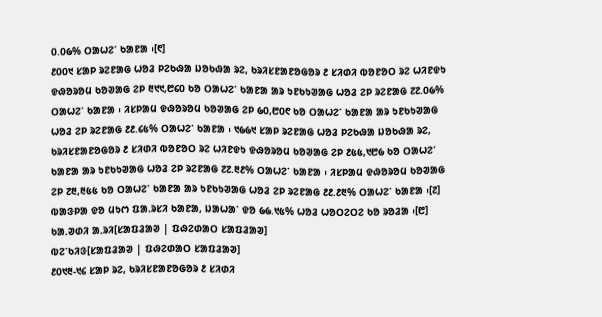᱐.᱐᱙% ᱛᱟᱦᱮᱸ ᱠᱟᱱᱟ ᱾[᱖]
᱒᱐᱐᱑ ᱥᱟᱞ ᱨᱮᱱᱟᱜ ᱦᱚᱲ ᱞᱮᱠᱷᱟ ᱡᱚᱠᱷᱟ ᱨᱮ, ᱠᱨᱤᱥᱱᱟᱱᱚᱜᱚᱨ ᱒ ᱥᱤᱰᱤ ᱵᱚᱱᱚᱛ ᱨᱮ ᱦᱤᱱᱫᱩ ᱫᱷᱚᱨᱚᱢ ᱠᱚᱣᱟᱜ ᱮᱞ ᱓᱑᱑,᱘᱔᱐ ᱠᱚ ᱛᱟᱦᱮᱸ ᱠᱟᱱᱟ ᱟᱨ ᱩᱱᱠᱩᱣᱟᱜ ᱦᱚᱲ ᱮᱞ ᱨᱮᱱᱟᱜ ᱗᱗.᱐᱙% ᱛᱟᱦᱮᱸ ᱠᱟᱱᱟ ᱾ ᱤᱥᱞᱟᱢ ᱫᱷᱚᱨᱚᱢ ᱠᱚᱣᱟᱜ ᱮᱞ ᱙᱐,᱘᱐᱖ ᱠᱚ ᱛᱟᱦᱮᱸ ᱠᱟᱱᱟ ᱟᱨ ᱩᱱᱠᱩᱣᱟᱜ ᱦᱚᱲ ᱮᱞ ᱨᱮᱱᱟᱜ ᱒᱒.᱔᱕% ᱛᱟᱦᱮᱸ ᱠᱟᱱᱟ ᱾ ᱑᱙᱙᱑ ᱥᱟᱞ ᱨᱮᱱᱟᱜ ᱦᱚᱲ ᱞᱮᱠᱷᱟ ᱡᱚᱠᱷᱟ ᱨᱮ, ᱠᱨᱤᱥᱱᱟᱱᱚᱜᱚᱨ ᱒ ᱥᱤᱰᱤ ᱵᱚᱱᱚᱛ ᱨᱮ ᱦᱤᱱᱫᱩ ᱫᱷᱚᱨᱚᱢ ᱠᱚᱣᱟᱜ ᱮᱞ ᱒᱕᱕,᱑᱘᱙ ᱠᱚ ᱛᱟᱦᱮᱸ ᱠᱟᱱᱟ ᱟᱨ ᱩᱱᱠᱩᱣᱟᱜ ᱦᱚᱲ ᱮᱞ ᱨᱮᱱᱟᱜ ᱗᱗.᱓᱒% ᱛᱟᱦᱮᱸ ᱠᱟᱱᱟ ᱾ ᱤᱥᱞᱟᱢ ᱫᱷᱚᱨᱚᱢ ᱠᱚᱣᱟᱜ ᱮᱞ ᱗᱓,᱓᱕᱕ ᱠᱚ ᱛᱟᱦᱮᱸ ᱠᱟᱱᱟ ᱟᱨ ᱩᱱᱠᱩᱣᱟᱜ ᱦᱚᱲ ᱮᱞ ᱨᱮᱱᱟᱜ ᱒᱒.᱒᱓% ᱛᱟᱦᱮᱸ ᱠᱟᱱᱟ ᱾[᱗]
ᱵᱟᱝᱞᱟ ᱫᱚ ᱢᱩᱬ ᱯᱟᱹᱨᱥᱤ ᱠᱟᱱᱟ, ᱡᱟᱦᱟᱸ ᱫᱚ ᱙᱙.᱑᱕% ᱦᱚᱲ ᱦᱚᱛᱮᱛᱮ ᱠᱚ ᱨᱚᱲᱟ ᱾[᱘]
ᱠᱟᱹᱣᱰᱤ ᱟᱹᱨᱤ[ᱥᱟᱯᱲᱟᱣ | ᱯᱷᱮᱰᱟᱛ ᱥᱟᱯᱲᱟᱣ]
ᱵᱮᱸᱠᱤᱝ[ᱥᱟᱯᱲᱟᱣ | ᱯᱷᱮᱰᱟᱛ ᱥᱟᱯᱲᱟᱣ]
᱒᱐᱑᱓-᱑᱔ ᱥᱟᱞ ᱨᱮ, ᱠᱨᱤᱥᱱᱟᱱᱚᱜᱚᱨ ᱒ ᱥᱤᱰᱤ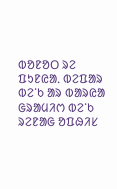ᱵᱚᱱᱚᱛ ᱨᱮ ᱯᱩᱱᱭᱟᱹ ᱵᱮᱯᱟᱨ ᱵᱮᱸᱠ ᱟᱨ ᱵᱟᱨᱭᱟ ᱜᱨᱟᱢᱤᱬ ᱵᱮᱸᱠ ᱨᱮᱱᱟᱜ ᱚᱯᱷᱤᱥ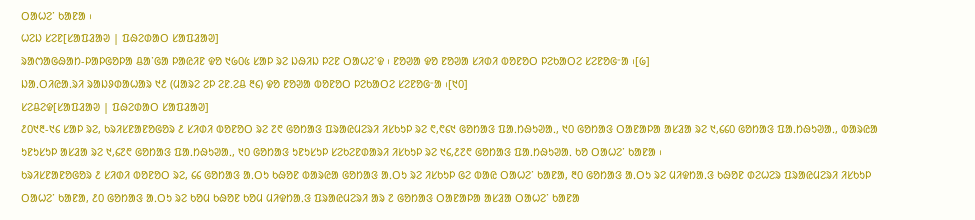ᱛᱟᱦᱮᱸ ᱠᱟᱱᱟ ᱾
ᱦᱮᱡ ᱥᱮᱱ[ᱥᱟᱯᱲᱟᱣ | ᱯᱷᱮᱰᱟᱛ ᱥᱟᱯᱲᱟᱣ]
ᱨᱟᱬᱟᱜᱷᱟᱴ-ᱞᱟᱞᱜᱚᱞᱟ ᱪᱟᱸᱜᱟ ᱞᱟᱭᱤᱱ ᱫᱚ ᱑᱙᱐᱕ ᱥᱟᱞ ᱨᱮ ᱡᱷᱤᱡ ᱞᱮᱱ ᱛᱟᱦᱮᱸᱫ ᱾ ᱱᱚᱣᱟ ᱫᱚ ᱱᱚᱣᱟ ᱥᱤᱰᱤ ᱵᱚᱱᱚᱛ ᱞᱮᱠᱟᱛᱮ ᱥᱮᱱᱚᱜᱼᱟ ᱾[᱙]
ᱡᱟᱹᱛᱤᱭᱟᱹᱨᱤ ᱨᱟᱡᱽᱰᱟᱦᱟᱨ ᱑᱒ (ᱢᱟᱨᱮ ᱮᱞ ᱮᱱ.ᱮᱪ ᱓᱔) ᱫᱚ ᱱᱚᱣᱟ ᱵᱚᱱᱚᱛ ᱞᱮᱠᱟᱛᱮ ᱥᱮᱱᱚᱜᱼᱟ ᱾[᱑᱐]
ᱥᱮᱪᱮᱫ[ᱥᱟᱯᱲᱟᱣ | ᱯᱷᱮᱰᱟᱛ ᱥᱟᱯᱲᱟᱣ]
᱒᱐᱑᱓-᱑᱔ ᱥᱟᱞ ᱨᱮ, ᱠᱨᱤᱥᱱᱟᱱᱚᱜᱚᱨ ᱒ ᱥᱤᱰᱤ ᱵᱚᱱᱚᱛ ᱨᱮ ᱗᱖ ᱜᱚᱴᱟᱝ ᱯᱨᱟᱭᱢᱮᱨᱤ ᱤᱥᱠᱩᱞ ᱨᱮ ᱖,᱖᱔᱑ ᱜᱚᱴᱟᱝ ᱯᱟᱹᱴᱷᱩᱣᱟᱹ, ᱑᱐ ᱜᱚᱴᱟᱝ ᱛᱟᱱᱟᱞᱟ ᱟᱥᱲᱟ ᱨᱮ ᱑,᱔᱔᱐ ᱜᱚᱴᱟᱝ ᱯᱟᱹᱴᱷᱩᱣᱟᱹ, ᱵᱟᱨᱭᱟ ᱩᱱᱩᱥᱩᱞ ᱟᱥᱲᱟ ᱨᱮ ᱑,᱔᱗᱖ ᱜᱚᱴᱟᱝ ᱯᱟᱹᱴᱷᱩᱣᱟᱹ, ᱑᱐ ᱜᱚᱴᱟᱝ ᱩᱱᱩᱥᱩᱞ ᱥᱮᱠᱮᱱᱰᱟᱨᱤ ᱤᱥᱠᱩᱞ ᱨᱮ ᱑᱔,᱒᱗᱖ ᱜᱚᱴᱟᱝ ᱯᱟᱹᱴᱷᱩᱣᱟᱹ ᱠᱚ ᱛᱟᱦᱮᱸ ᱠᱟᱱᱟ ᱾
ᱠᱨᱤᱥᱱᱟᱱᱚᱜᱚᱨ ᱒ ᱥᱤᱰᱤ ᱵᱚᱱᱚᱛ ᱨᱮ, ᱔᱔ ᱜᱚᱴᱟᱝ ᱟᱹᱛᱩ ᱠᱷᱚᱱ ᱵᱟᱨᱭᱟ ᱜᱚᱴᱟᱝ ᱟᱹᱛᱩ ᱨᱮ ᱤᱥᱠᱩᱞ ᱜᱮ ᱵᱟᱭ ᱛᱟᱦᱮᱸ ᱠᱟᱱᱟ, ᱓᱐ ᱜᱚᱴᱟᱝ ᱟᱹᱛᱩ ᱨᱮ ᱢᱤᱫᱴᱟᱹᱝ ᱠᱷᱚᱱ ᱰᱮᱦᱮᱨ ᱯᱨᱟᱭᱢᱮᱨᱤ ᱤᱥᱠᱩᱞ ᱛᱟᱦᱮᱸ ᱠᱟᱱᱟ, ᱒᱐ ᱜᱚᱴᱟᱝ ᱟᱹᱛᱩ ᱨᱮ ᱠᱚᱢ ᱠᱷᱚᱱ ᱠᱚᱢ ᱢᱤᱫᱴᱟᱹᱝ ᱯᱨᱟᱭᱢᱮᱨᱤ ᱟᱨ ᱗ ᱜᱚᱴᱟᱝ ᱛᱟᱱᱟᱞᱟ ᱟᱥᱲᱟ ᱛᱟᱦᱮᱸ ᱠᱟᱱᱟ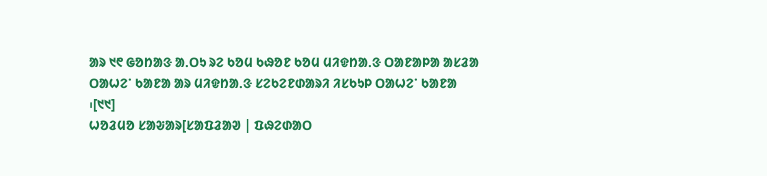ᱟᱨ ᱑᱖ ᱜᱚᱴᱟᱝ ᱟᱹᱛᱩ ᱨᱮ ᱠᱚᱢ ᱠᱷᱚᱱ ᱠᱚᱢ ᱢᱤᱫᱴᱟᱹᱝ ᱛᱟᱱᱟᱞᱟ ᱟᱥᱲᱟ ᱛᱟᱦᱮᱸ ᱠᱟᱱᱟ ᱟᱨ ᱢᱤᱫᱴᱟᱹᱝ ᱥᱮᱠᱮᱱᱰᱟᱨᱤ ᱤᱥᱠᱩᱞ ᱛᱟᱦᱮᱸ ᱠᱟᱱᱟ ᱾[᱑᱑]
ᱦᱚᱲᱢᱚ ᱥᱟᱶᱟᱨ[ᱥᱟᱯᱲᱟᱣ | ᱯᱷᱮᱰᱟᱛ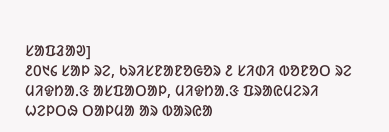ᱥᱟᱯᱲᱟᱣ]
᱒᱐᱑᱔ ᱥᱟᱞ ᱨᱮ, ᱠᱨᱤᱥᱱᱟᱱᱚᱜᱚᱨ ᱒ ᱥᱤᱰᱤ ᱵᱚᱱᱚᱛ ᱨᱮ ᱢᱤᱫᱴᱟᱹᱝ ᱟᱥᱯᱟᱛᱟᱞ, ᱢᱤᱫᱴᱟᱹᱝ ᱯᱨᱟᱭᱢᱮᱨᱤ ᱦᱮᱞᱛᱷ ᱛᱟᱞᱢᱟ ᱟᱨ ᱵᱟᱨᱭᱟ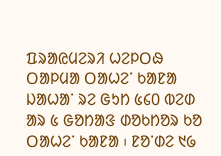ᱯᱨᱟᱭᱢᱮᱨᱤ ᱦᱮᱞᱛᱷ ᱛᱟᱞᱢᱟ ᱛᱟᱦᱮᱸ ᱠᱟᱱᱟ ᱡᱟᱦᱟᱸ ᱨᱮ ᱜᱩᱴ ᱕᱔᱐ ᱵᱮᱰ ᱟᱨ ᱕ ᱜᱚᱴᱟᱝ ᱰᱚᱠᱴᱚᱨ ᱠᱚ ᱛᱟᱦᱮᱸ ᱠᱟᱱᱟ ᱾ ᱱᱚᱸᱰᱮ ᱑᱙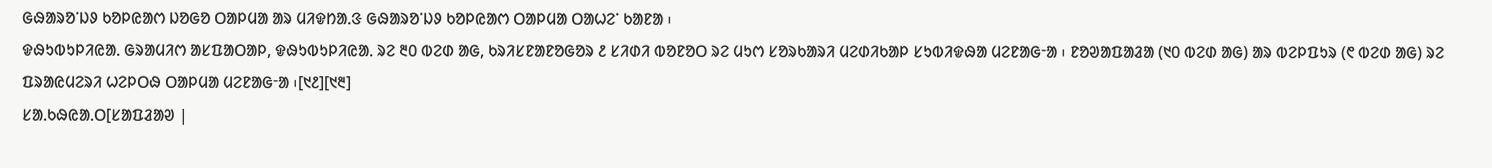ᱜᱷᱟᱨᱚᱸᱡᱽ ᱠᱚᱞᱭᱟᱬ ᱡᱚᱜᱚ ᱛᱟᱞᱢᱟ ᱟᱨ ᱢᱤᱫᱴᱟᱹᱝ ᱜᱷᱟᱨᱚᱸᱡᱽ ᱠᱚᱞᱭᱟᱬ ᱛᱟᱞᱢᱟ ᱛᱟᱦᱮᱸ ᱠᱟᱱᱟ ᱾
ᱫᱷᱩᱵᱩᱞᱤᱭᱟᱹ ᱜᱨᱟᱢᱤᱬ ᱟᱥᱯᱟᱛᱟᱞ, ᱫᱷᱩᱵᱩᱞᱤᱭᱟᱹ ᱨᱮ ᱓᱐ ᱵᱮᱰ ᱟᱜ, ᱠᱨᱤᱥᱱᱟᱱᱚᱜᱚᱨ ᱒ ᱥᱤᱰᱤ ᱵᱚᱱᱚᱛ ᱨᱮ ᱢᱩᱬ ᱥᱚᱨᱠᱟᱨᱤ ᱢᱮᱰᱤᱠᱟᱞ ᱥᱩᱵᱤᱫᱷᱟ ᱢᱮᱱᱟᱜᱼᱟ ᱾ ᱱᱚᱣᱟᱯᱟᱲᱟ (᱑᱐ ᱵᱮᱰ ᱟᱜ) ᱟᱨ ᱵᱮᱞᱯᱩᱨ (᱖ ᱵᱮᱰ ᱟᱜ) ᱨᱮ ᱯᱨᱟᱭᱢᱮᱨᱤ ᱦᱮᱞᱛᱷ ᱛᱟᱞᱢᱟ ᱢᱮᱱᱟᱜᱼᱟ ᱾[᱑᱒][᱑᱓]
ᱥᱟᱹᱠᱷᱭᱟᱹᱛ[ᱥᱟᱯᱲᱟᱣ |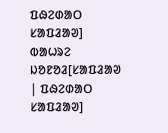ᱯᱷᱮᱰᱟᱛ ᱥᱟᱯᱲᱟᱣ]
ᱵᱟᱦᱨᱮ ᱡᱚᱱᱚᱲ[ᱥᱟᱯᱲᱟᱣ | ᱯᱷᱮᱰᱟᱛ ᱥᱟᱯᱲᱟᱣ]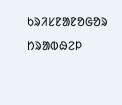ᱠᱨᱤᱥᱱᱟᱱᱚᱜᱚᱨ ᱴᱨᱟᱵᱷᱮᱞ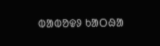ᱵᱟᱵᱚᱫᱽ ᱠᱟᱛᱷᱟ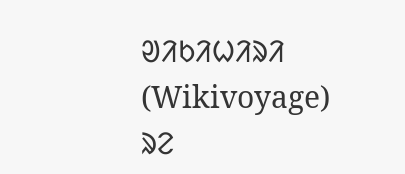ᱣᱤᱠᱤᱦᱤᱨᱤ (Wikivoyage) ᱨᱮ